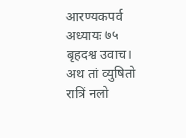आरण्यकपर्व
अध्यायः ७५
बृहदश्व उवाच।
अथ तां व्युषितो रात्रिं नलो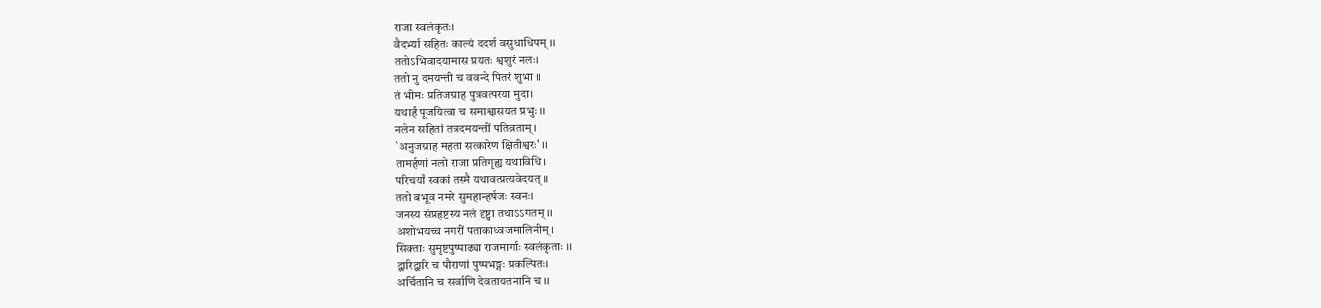राजा स्वलंकृतः।
वैदर्भ्या सहितः काल्यं ददर्श वसुधाधिपम् ।।
ततोऽभिवादयामास प्रयतः श्वशुरं नलः।
ततो नु दमयन्ती च ववन्दे पितरं शुभा ।।
तं भीमः प्रतिजग्राह पुत्रवत्परया मुदा।
यथार्हं पूजयित्वा च समाश्वासयत प्रभुः ।।
नलेन सहितां तत्रदमयन्तीं पतिव्रताम्।
`अनुजग्राह महता सत्कारेण क्षितीश्वरः' ।।
तामर्हणां नलो राजा प्रतिगृह्य यथाविधि।
परिचर्यां स्वकां तस्मै यथावत्प्रत्यवेदयत् ।।
ततो बभूव नमरे सुमहान्हर्षजः स्वनः।
जनस्य संप्रहृष्टस्य नलं दृष्ट्वा तथाऽऽगतम् ।।
अशोभयच्च नगरीं पताकाध्वजमालिनीम्।
सिक्ताः सुमृष्टपुष्पाढ्या राजमार्गाः स्वलंकृताः ।।
द्वारिद्वारि च पौराणां पुष्पभङ्गः प्रकल्पितः।
अर्चितानि च सर्वाणि देवतायतनानि च ।।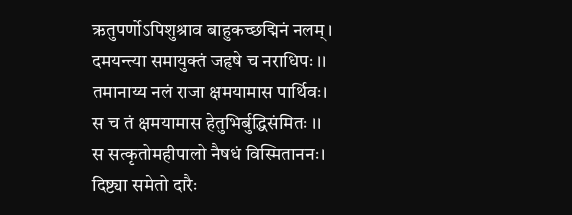ऋतुपर्णोऽपिशुश्राव बाहुकच्छद्मिनं नलम्।
दमयन्त्या समायुक्तं जहृषे च नराधिपः ।।
तमानाय्य नलं राजा क्षमयामास पार्थिवः।
स च तं क्षमयामास हेतुभिर्बुद्धिसंमितः ।।
स सत्कृतोमहीपालो नैषधं विस्मिताननः।
दिष्ट्या समेतो दारैः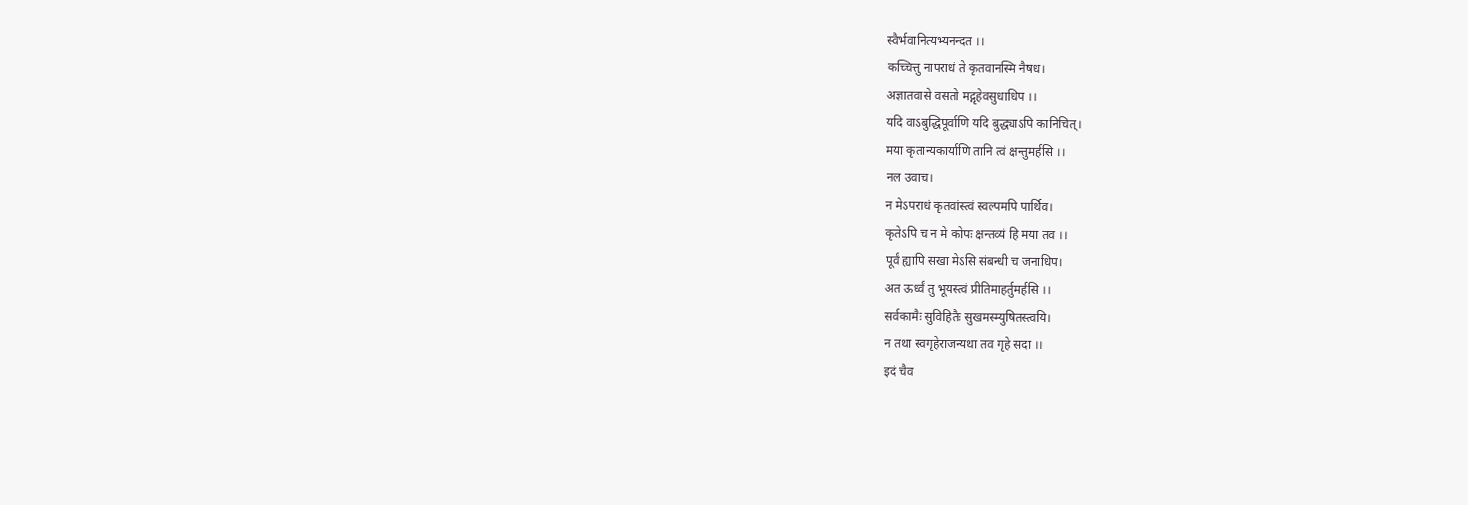स्वैर्भवानित्यभ्यनन्दत ।।
कच्चित्तु नापराधं ते कृतवानस्मि नैषध।
अज्ञातवासे वसतो मद्गृहेवसुधाधिप ।।
यदि वाऽबुद्धिपूर्वाणि यदि बुद्ध्याऽपि कानिचित्।
मया कृतान्यकार्याणि तानि त्वं क्षन्तुमर्हसि ।।
नल उवाच।
न मेऽपराधं कृतवांस्त्वं स्वल्पमपि पार्थिव।
कृतेऽपि च न मे कोपः क्षन्तव्यं हि मया तव ।।
पूर्वं ह्यापि सखा मेऽसि संबन्धी च जनाधिप।
अत ऊर्ध्वं तु भूयस्त्वं प्रीतिमाहर्तुमर्हसि ।।
सर्वकामैः सुविहितैः सुखमस्म्युषितस्त्वयि।
न तथा स्वगृहेराजन्यथा तव गृहे सदा ।।
इदं चैव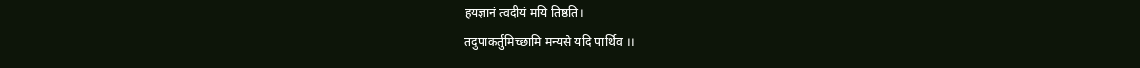हयज्ञानं त्वदीयं मयि तिष्ठति।
तदुपाकर्तुमिच्छामि मन्यसे यदि पार्थिव ।।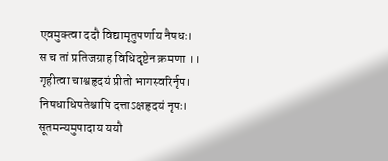एवमुक्त्वा ददौ विद्यामृतुपर्णाय नैषधः।
स च तां प्रतिजग्राह विधिदृष्टेन क्रमणा ।।
गृहीत्वा चाश्वहृदयं प्रीतो भागस्वरिर्नृप।
निषधाधिपतेश्चापि दत्ताऽक्षहृदयं नृपः।
सूतमन्यमुपादाय ययौ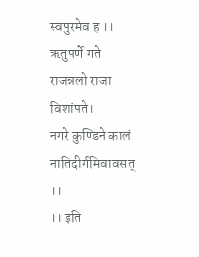स्वपुरमेव ह ।।
ऋतुपर्णे गते राजन्नलो राजा विशांपते।
नगरे कुण्डिने कालं नातिदीर्गमिवावसत् ।।
।। इति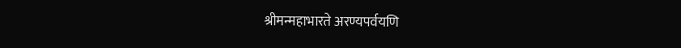श्रीमन्महाभारते अरण्यपर्वयणि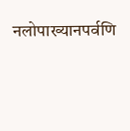नलोपाख्यानपर्वणि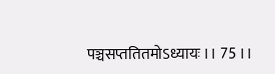पञ्चसप्ततितमोऽध्यायः ।। 75 ।।